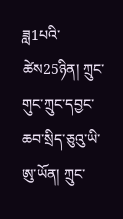ཟླ1པའི་ཚེས25ཉིན། ཀྲུང་གུང་ཀྲུང་དབྱང་ཆབ་སྲིད་ཅུའུ་ཡི་ཨུ་ཡོན། ཀྲུང་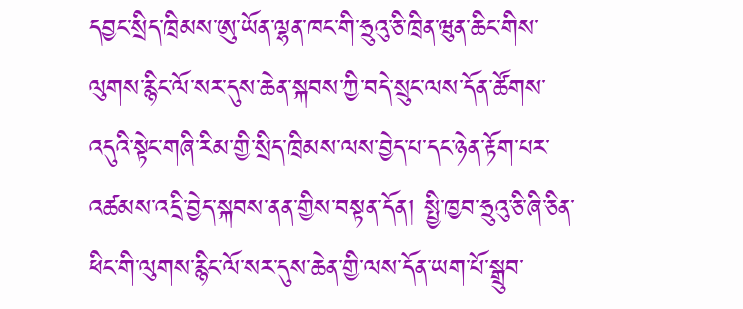དབྱང་སྲིད་ཁྲིམས་ཨུ་ཡོན་ལྷན་ཁང་གི་ཧྲུའུ་ཅི་ཁྲིན་ཝུན་ཆིང་གིས་ལུགས་རྙིང་ལོ་སར་དུས་ཆེན་སྐབས་ཀྱི་བདེ་སྲུང་ལས་དོན་ཚོགས་འདུའི་སྟེང་གཞི་རིམ་གྱི་སྲིད་ཁྲིམས་ལས་བྱེད་པ་དང་ཉེན་རྟོག་པར་འཚམས་འདྲི་བྱེད་སྐབས་ནན་གྱིས་བསྟན་དོན། སྤྱི་ཁྱབ་ཧྲུའུ་ཅི་ཞི་ཅིན་ཕིང་གི་ལུགས་རྙིང་ལོ་སར་དུས་ཆེན་གྱི་ལས་དོན་ཡག་པོ་སྒྲུབ་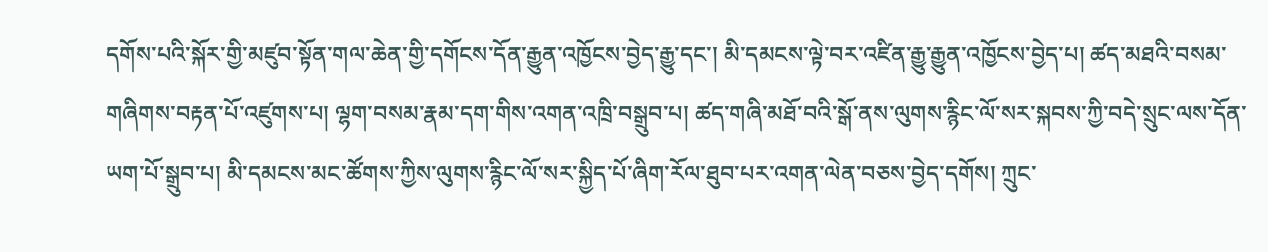དགོས་པའི་སྐོར་གྱི་མཛུབ་སྟོན་གལ་ཆེན་གྱི་དགོངས་དོན་རྒྱུན་འཁྱོངས་བྱེད་རྒྱུ་དང་། མི་དམངས་ལྟེ་བར་འཛིན་རྒྱུ་རྒྱུན་འཁྱོངས་བྱེད་པ། ཚད་མཐའི་བསམ་གཞིགས་བརྟན་པོ་འཛུགས་པ། ལྷག་བསམ་རྣམ་དག་གིས་འགན་འཁྲི་བསྒྲུབ་པ། ཚད་གཞི་མཐོ་བའི་སྒོ་ནས་ལུགས་རྙིང་ལོ་སར་སྐབས་ཀྱི་བདེ་སྲུང་ལས་དོན་ཡག་པོ་སྒྲུབ་པ། མི་དམངས་མང་ཚོགས་ཀྱིས་ལུགས་རྙིང་ལོ་སར་སྐྱིད་པོ་ཞིག་རོལ་ཐུབ་པར་འགན་ལེན་བཅས་བྱེད་དགོས། ཀྲུང་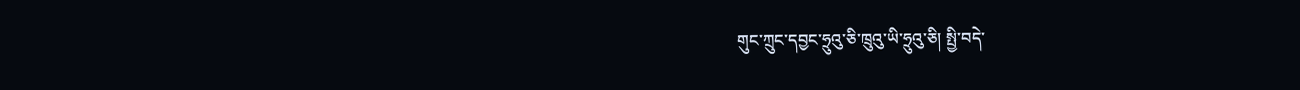གུང་ཀྲུང་དབྱང་ཧྲུའུ་ཅི་ཁྲུའུ་ཡི་ཧྲུའུ་ཅི། སྤྱི་བདེ་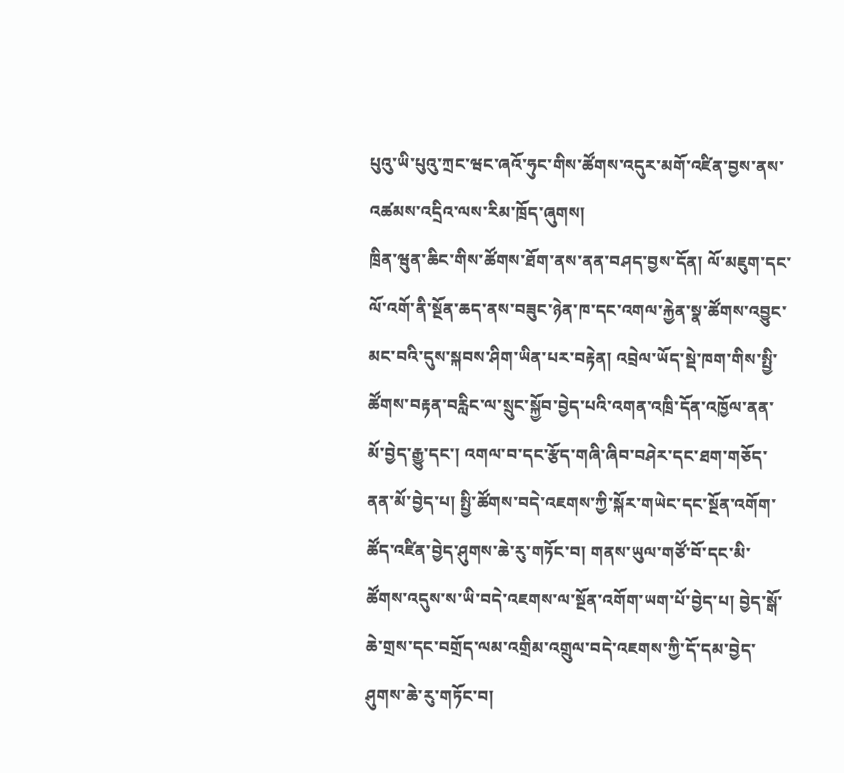པུའུ་ཡི་པུའུ་ཀྲང་ཝང་ཞའོ་ཧུང་གིས་ཚོགས་འདུར་མགོ་འཛིན་བྱས་ནས་འཚམས་འདྲིའ་ལས་རིམ་ཁྲོད་ཞུགས།
ཁྲིན་ཝུན་ཆིང་གིས་ཚོགས་ཐོག་ནས་ནན་བཤད་བྱས་དོན། ལོ་མཇུག་དང་ལོ་འགོ་ནི་སྔོན་ཆད་ནས་བཟུང་ཉེན་ཁ་དང་འགལ་རྐྱེན་སྣ་ཚོགས་འབྱུང་མང་བའི་དུས་སྐབས་ཤིག་ཡིན་པར་བརྟེན། འབྲེལ་ཡོད་སྡེ་ཁག་གིས་སྤྱི་ཚོགས་བརྟན་བརླིང་ལ་སྲུང་སྐྱོབ་བྱེད་པའི་འགན་འཁྲི་དོན་འཁྱོལ་ནན་མོ་བྱེད་རྒྱུ་དང་། འགལ་བ་དང་རྩོད་གཞི་ཞིབ་བཤེར་དང་ཐག་གཅོད་ནན་མོ་བྱེད་པ། སྤྱི་ཚོགས་བདེ་འཇགས་ཀྱི་སྐོར་གཡེང་དང་སྔོན་འགོག་ཚོད་འཛིན་བྱེད་ཤུགས་ཆེ་རུ་གཏོང་བ། གནས་ཡུལ་གཙོ་བོ་དང་མི་ཚོགས་འདུས་ས་ཡི་བདེ་འཇགས་ལ་སྔོན་འགོག་ཡག་པོ་བྱེད་པ། བྱེད་སྒོ་ཆེ་གྲས་དང་བགྲོད་ལམ་འགྲིམ་འགྲུལ་བདེ་འཇགས་ཀྱི་དོ་དམ་བྱེད་ཤུགས་ཆེ་རུ་གཏོང་བ།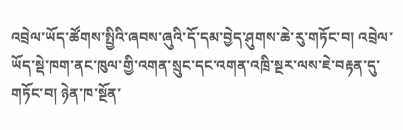འབྲེལ་ཡོད་ཚོགས་སྤྱིའི་ཞབས་ཞུའི་དོ་དམ་བྱེད་ཤུགས་ཆེ་རུ་གཏོང་བ། འབྲེལ་ཡོད་སྡེ་ཁག་ནང་ཁུལ་གྱི་འགན་སྲུང་དང་འགན་འཁྲི་སྔར་ལས་ཇེ་བརྟན་དུ་གཏོང་བ། ཉེན་ཁ་སྔོན་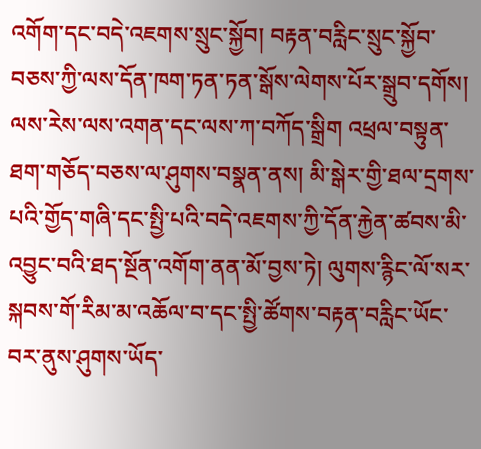འགོག་དང་བདེ་འཇགས་སྲུང་སྐྱོབ། བརྟན་བརླིང་སྲུང་སྐྱོབ་བཅས་ཀྱི་ལས་དོན་ཁག་ཏན་ཏན་སྒོས་ལེགས་པོར་སྒྲུབ་དགོས། ལས་རེས་ལས་འགན་དང་ལས་ཀ་བཀོད་སྒྲིག འཕྲལ་བསྟུན་ཐག་གཅོད་བཅས་ལ་ཤུགས་བསྣན་ནས། མི་སྒེར་གྱི་ཐལ་དྲགས་པའི་གྱོད་གཞི་དང་སྤྱི་པའི་བདེ་འཇགས་ཀྱི་དོན་རྐྱེན་ཚབས་མི་འབྱུང་བའི་ཐད་སྔོན་འགོག་ནན་མོ་བྱས་ཏེ། ལུགས་རྙིང་ལོ་སར་སྐབས་གོ་རིམ་མ་འཆོལ་བ་དང་སྤྱི་ཚོགས་བརྟན་བརླིང་ཡོང་བར་ནུས་ཤུགས་ཡོད་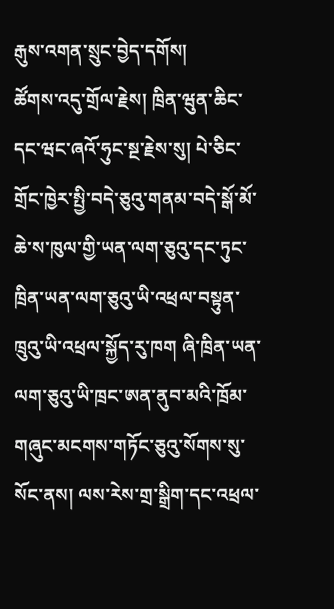རྒུས་འགན་སྲུང་བྱེད་དགོས།
ཚོགས་འདུ་གྲོལ་རྗེས། ཁྲིན་ཝུན་ཆིང་དང་ཝང་ཞའོ་ཧུང་སྔ་རྗེས་སུ། པེ་ཅིང་གྲོང་ཁྱེར་སྤྱི་བདེ་ཅུའུ་གནམ་བདེ་སྒོ་མོ་ཆེ་ས་ཁུལ་གྱི་ཡན་ལག་ཅུའུ་དང་ཏུང་ཁྲིན་ཡན་ལག་ཅུའུ་ཡི་འཕྲལ་བསྟུན་ཁྲུའུ་ཡི་འཕྲལ་སྐྱོད་རུ་ཁག ཞི་ཁྲིན་ཡན་ལག་ཅུའུ་ཡི་ཁྲང་ཨན་ནུབ་མའི་ཁྲོམ་གཞུང་མངགས་གཏོང་ཅུའུ་སོགས་སུ་སོང་ནས། ལས་རེས་གྲ་སྒྲིག་དང་འཕྲལ་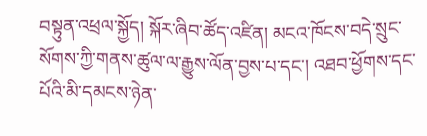བསྟུན་འཕྲལ་སྐྱོད། སྐོར་ཞིབ་ཚོད་འཛིན། མངའ་ཁོངས་བདེ་སྲུང་སོགས་ཀྱི་གནས་ཚུལ་ལ་རྒྱུས་ལོན་བྱས་པ་དང་། འཐབ་ཕྱོགས་དང་པོའི་མི་དམངས་ཉེན་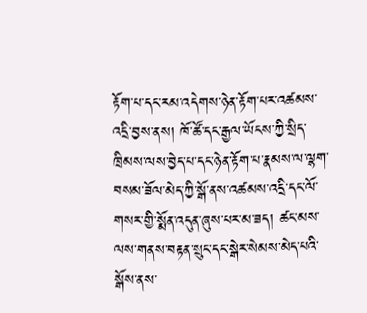རྟོག་པ་དང་རམ་འདེགས་ཉེན་རྟོག་པར་འཚམས་འདྲི་བྱས་ནས། ཁོ་ཚོ་དང་རྒྱལ་ཡོངས་ཀྱི་སྲིད་ཁྲིམས་ལས་བྱེད་པ་དང་ཉེན་རྟོག་པ་རྣམས་ལ་ལྷག་བསམ་ཟོལ་མེད་ཀྱི་སྒོ་ནས་འཚམས་འདྲི་དང་ལོ་གསར་གྱི་སྨོན་འདུན་ཞུས་པར་མ་ཟད། ཚང་མས་ལས་གནས་བརྟན་སྲུང་དང་སྒེར་སེམས་མེད་པའི་སྒོས་ནས་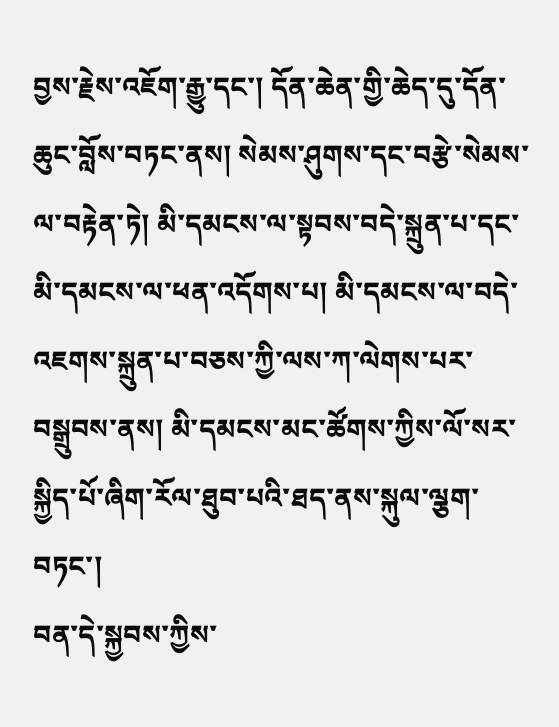བྱས་རྗེས་འཇོག་རྒྱུ་དང་། དོན་ཆེན་གྱི་ཆེད་དུ་དོན་ཆུང་བློས་བཏང་ནས། སེམས་ཤུགས་དང་བརྩེ་སེམས་ལ་བརྟེན་ཏེ། མི་དམངས་ལ་སྟབས་བདེ་སྐྲུན་པ་དང་མི་དམངས་ལ་ཕན་འདོགས་པ། མི་དམངས་ལ་བདེ་འཇགས་སྐྲུན་པ་བཅས་ཀྱི་ལས་ཀ་ལེགས་པར་བསྒྲུབས་ནས། མི་དམངས་མང་ཚོགས་ཀྱིས་ལོ་སར་སྐྱིད་པོ་ཞིག་རོལ་ཐུབ་པའི་ཐད་ནས་སྐུལ་ལྕག་བཏང་།
བན་དེ་སྐྱབས་ཀྱིས་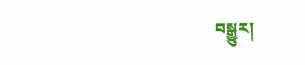བསྒྱུར།